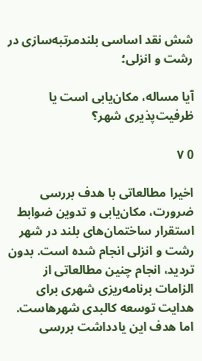شش نقد اساسی بلندمرتبه‌سازی در رشت و انزلی؛

آیا مساله، مکان‌یابی است یا ظرفیت‌پذیری شهر؟

0 ۷

اخیرا مطالعاتی با هدف بررسی ضرورت، مکان‌یابی و تدوین ضوابط استقرار ساختمان‌های بلند در شهر رشت و انزلی انجام شده است. بدون تردید، انجام چنین مطالعاتی از الزامات برنامه‌ریزی شهری برای هدایت توسعه کالبدی شهرهاست. اما هدف این یادداشت بررسی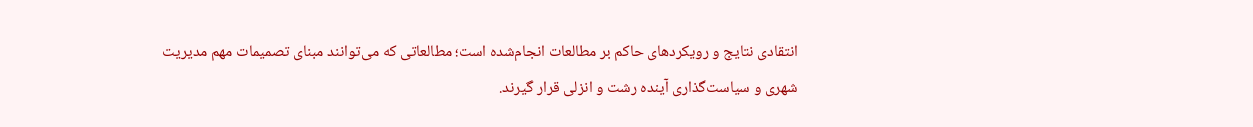انتقادی نتایج و رویکردهای حاکم بر مطالعات انجام‌شده است؛ مطالعاتی که می‌توانند مبنای تصمیمات مهم مدیریت شهری و سیاست‌گذاری آینده رشت و انزلی قرار گیرند.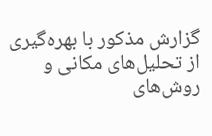گزارش مذکور با بهره‌گیری از تحلیل‌های مکانی و روش‌های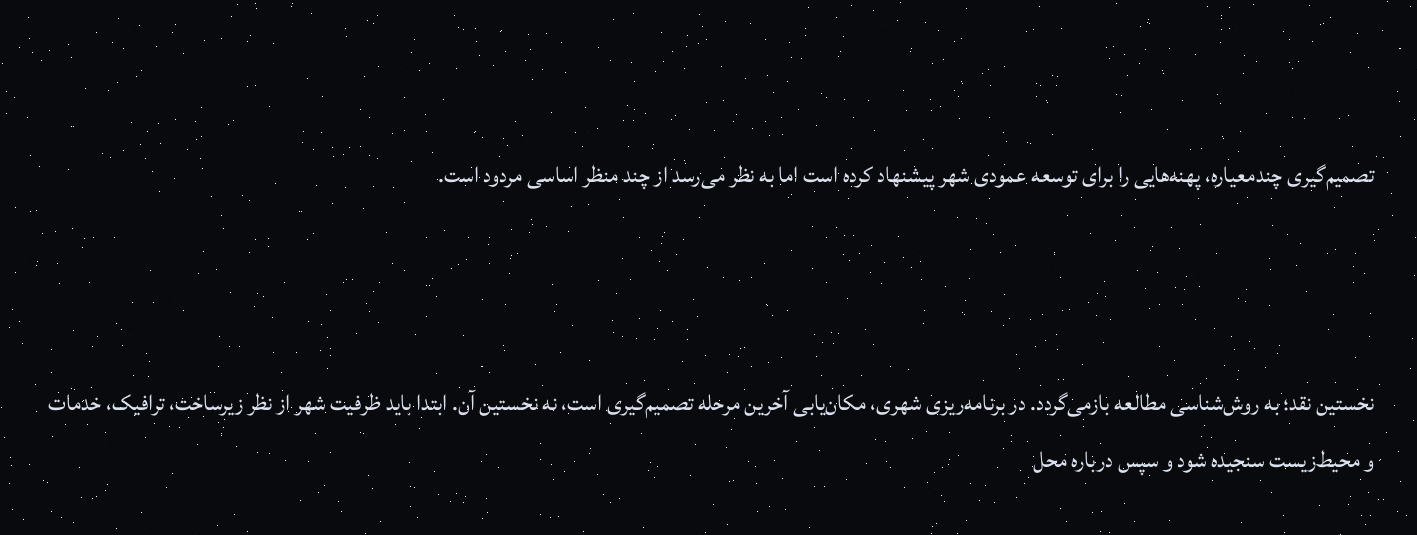تصمیم‌گیری چندمعیاره، پهنه‌هایی را برای توسعه عمودی شهر پیشنهاد کرده است اما به نظر می‌رسد از چند منظر اساسی مردود است.



نخستین نقد؛ به روش‌شناسی مطالعه بازمی‌گردد. در برنامه‌ریزی شهری، مکان‌یابی آخرین مرحله تصمیم‌گیری است، نه نخستین آن. ابتدا باید ظرفیت شهر از نظر زیرساخت، ترافیک، خدمات و محیط‌زیست سنجیده شود و سپس درباره محل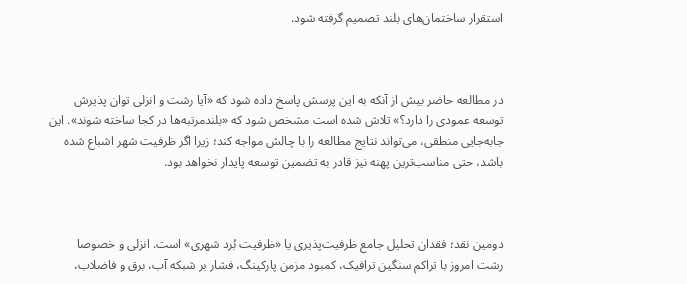استقرار ساختمان‌های بلند تصمیم گرفته شود.



در مطالعه حاضر بیش از آنکه به این پرسش پاسخ داده شود که «آیا رشت و انزلی توان پذیرش توسعه عمودی را دارد؟» تلاش شده است مشخص شود که «بلندمرتبه‌ها در کجا ساخته شوند». این جابه‌جایی منطقی، می‌تواند نتایج مطالعه را با چالش مواجه کند؛ زیرا اگر ظرفیت شهر اشباع شده باشد، حتی مناسب‌ترین پهنه نیز قادر به تضمین توسعه پایدار نخواهد بود.



دومین نقد؛ فقدان تحلیل جامع ظرفیت‌پذیری یا «ظرفیت بُرد شهری» است. انزلی و خصوصا رشت امروز با تراکم سنگین ترافیک، کمبود مزمن پارکینگ، فشار بر شبکه آب، برق و فاضلاب،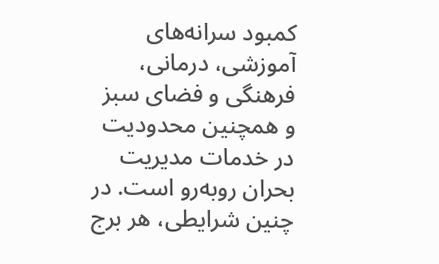کمبود سرانه‌های آموزشی، درمانی، فرهنگی و فضای سبز و همچنین محدودیت در خدمات مدیریت بحران روبه‌رو است. در چنین شرایطی، هر برج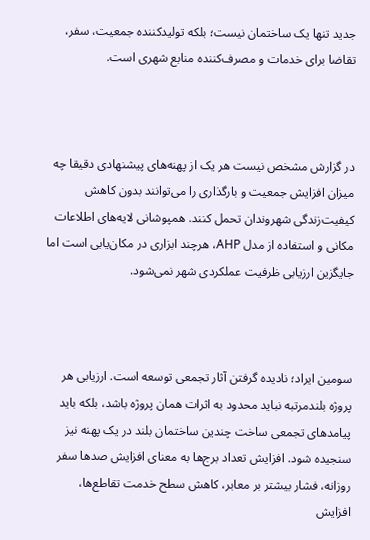جدید تنها یک ساختمان نیست؛ بلکه تولیدکننده جمعیت، سفر، تقاضا برای خدمات و مصرف‌کننده منابع شهری است.



در گزارش مشخص نیست هر یک از پهنه‌های پیشنهادی دقیقا چه میزان افزایش جمعیت و بارگذاری را می‌توانند بدون کاهش کیفیت‌زندگی شهروندان تحمل کنند. همپوشانی لایه‌های اطلاعات مکانی و استفاده از مدل AHP، هرچند ابزاری در مکان‌یابی است اما جایگزین ارزیابی ظرفیت عملکردی شهر نمی‌شود.



سومین ایراد؛ نادیده گرفتن آثار تجمعی توسعه است. ارزیابی هر پروژه بلندمرتبه نباید محدود به اثرات همان پروژه باشد، بلکه باید پیامدهای تجمعی ساخت چندین ساختمان بلند در یک پهنه نیز سنجیده شود. افزایش تعداد برج‌ها به معنای افزایش صدها سفر روزانه، فشار بیشتر بر معابر، کاهش سطح خدمت تقاطع‌ها، افزایش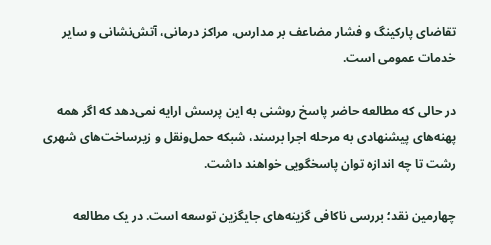تقاضای پارکینگ و فشار مضاعف بر مدارس، مراکز درمانی، آتش‌نشانی و سایر خدمات عمومی است.

در حالی که مطالعه حاضر پاسخ روشنی به این پرسش ارایه نمی‌دهد که اگر همه پهنه‌های پیشنهادی به مرحله اجرا برسند، شبکه حمل‌ونقل و زیرساخت‌های شهری رشت تا چه اندازه توان پاسخگویی خواهند داشت.

چهارمین نقد؛ بررسی ناکافی گزینه‌های جایگزین‌ توسعه است. در یک مطالعه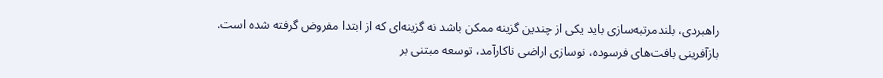راهبردی، بلندمرتبه‌سازی باید یکی از چندین گزینه ممکن باشد نه گزینه‌ای که از ابتدا مفروض گرفته شده است. بازآفرینی بافت‌های فرسوده، نوسازی اراضی ناکارآمد، توسعه مبتنی بر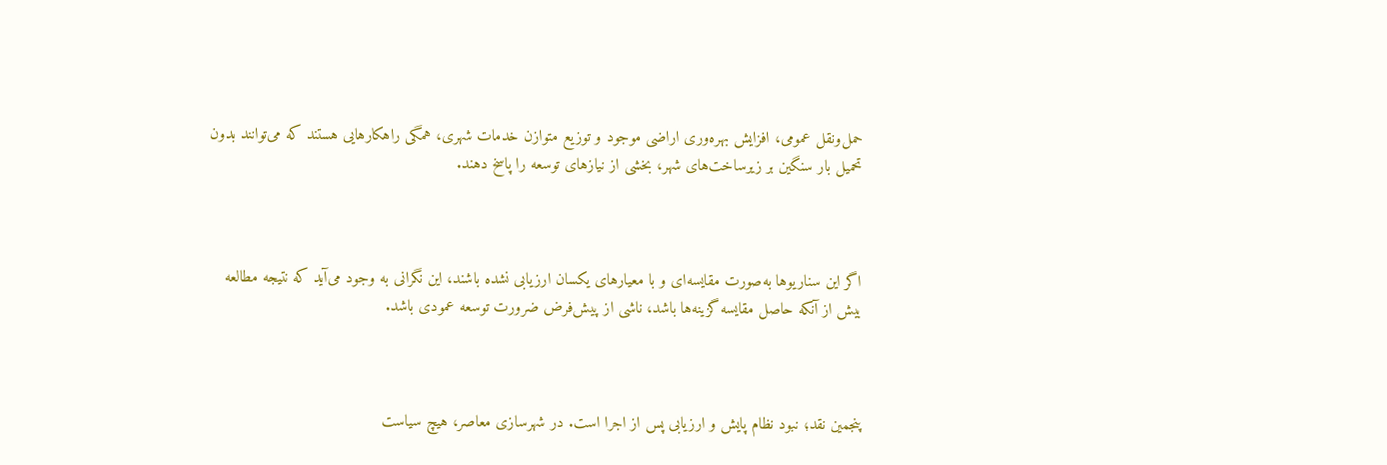حمل‌ونقل عمومی، افزایش بهره‌وری اراضی موجود و توزیع متوازن خدمات شهری، همگی راهکارهایی هستند که می‌توانند بدون تحمیل بار سنگین بر زیرساخت‌های شهر، بخشی از نیازهای توسعه را پاسخ دهند.



اگر این سناریوها به‌صورت مقایسه‌ای و با معیارهای یکسان ارزیابی نشده باشند، این نگرانی به وجود می‌آید که نتیجه مطالعه بیش از آنکه حاصل مقایسه گزینه‌ها باشد، ناشی از پیش‌فرض ضرورت توسعه عمودی باشد.



پنجمین نقد؛ نبود نظام پایش و ارزیابی پس از اجرا است. در شهرسازی معاصر، هیچ سیاست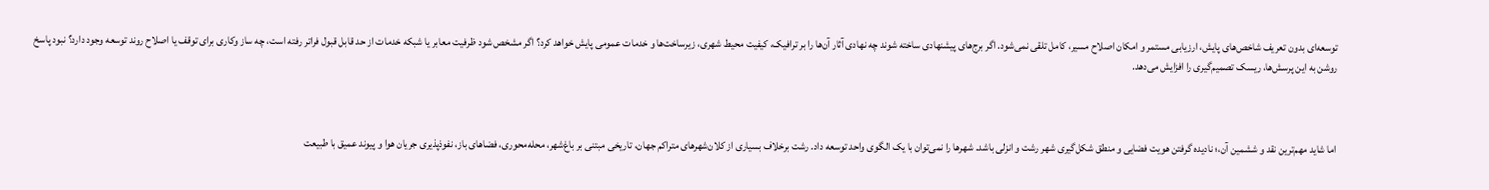توسعه‌ای بدون تعریف شاخص‌های پایش، ارزیابی مستمر و امکان اصلاح مسیر، کامل تلقی نمی‌شود. اگر برج‌های پیشنهادی ساخته شوند چه نهادی آثار آن‌ها را بر ترافیک، کیفیت محیط شهری، زیرساخت‌ها و خدمات عمومی پایش خواهد کرد؟ اگر مشخص شود ظرفیت معابر یا شبکه خدمات از حد قابل قبول فراتر رفته است، چه ساز وکاری برای توقف یا اصلاح روند توسعه وجود دارد؟ نبود پاسخ روشن به این پرسش‌ها، ریسک تصمیم‌گیری را افزایش می‌دهد.



اما شاید مهم‌ترین نقد و ششمین آن،؛ نادیده گرفتن هویت فضایی و منطق شکل‌گیری شهر رشت و انزلی باشد. شهرها را نمی‌توان با یک الگوی واحد توسعه داد. رشت برخلاف بسیاری از کلان‌شهرهای متراکم جهان، تاریخی مبتنی بر باغ‌شهر، محله‌محوری، فضاهای باز، نفوذپذیری جریان هوا و پیوند عمیق با طبیعت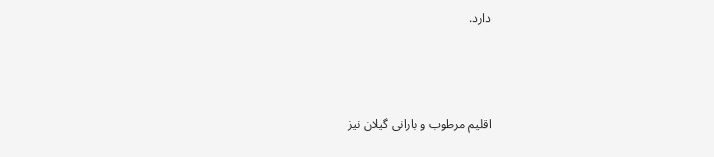دارد.



اقلیم مرطوب و بارانی گیلان نیز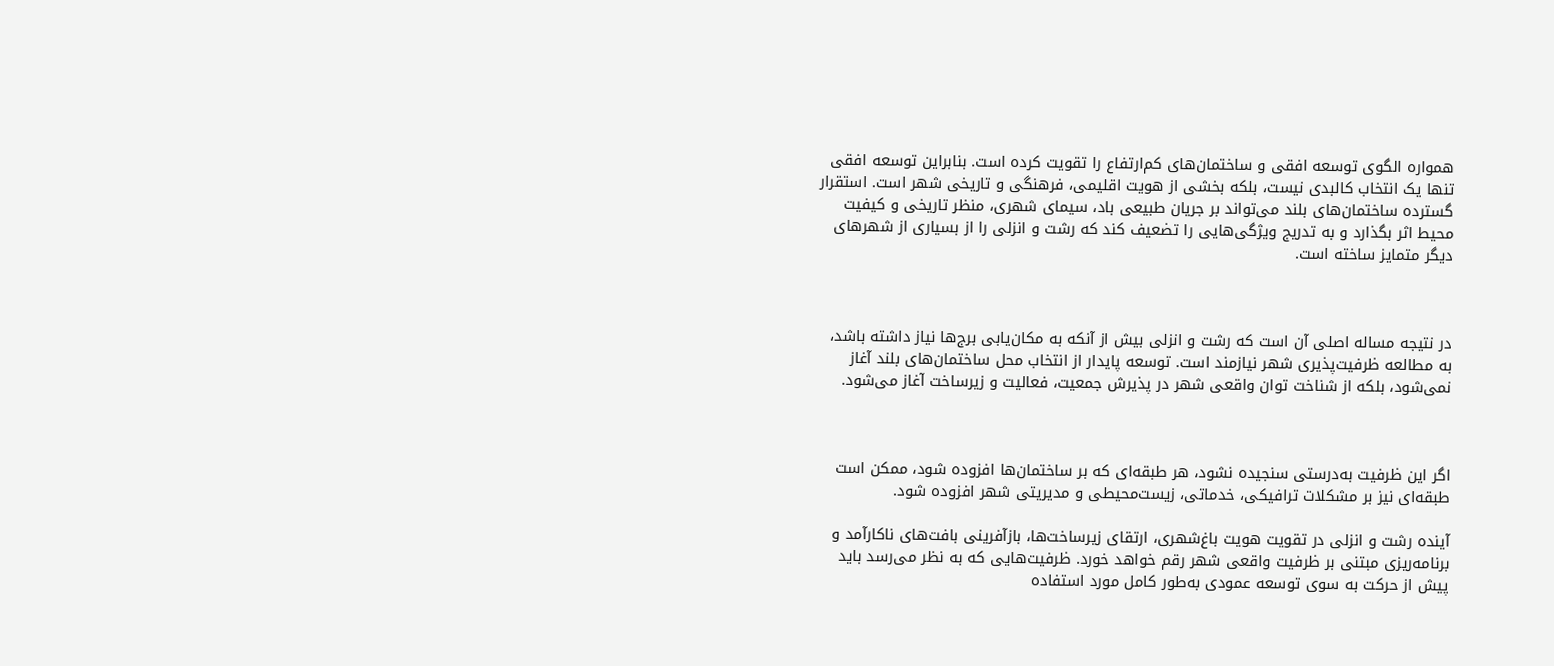همواره الگوی توسعه افقی و ساختمان‌های کم‌ارتفاع را تقویت کرده است. بنابراین توسعه افقی تنها یک انتخاب کالبدی نیست، بلکه بخشی از هویت اقلیمی، فرهنگی و تاریخی شهر است. استقرار گسترده ساختمان‌های بلند می‌تواند بر جریان طبیعی باد، سیمای شهری، منظر تاریخی و کیفیت محیط اثر بگذارد و به تدریج ویژگی‌هایی را تضعیف کند که رشت و انزلی را از بسیاری از شهرهای دیگر متمایز ساخته است.



در نتیجه مساله اصلی آن است که رشت و انزلی بیش از آنکه به مکان‌یابی برج‌ها نیاز داشته باشد، به مطالعه ظرفیت‌پذیری شهر نیازمند است. توسعه پایدار از انتخاب محل ساختمان‌های بلند آغاز نمی‌شود، بلکه از شناخت توان واقعی شهر در پذیرش جمعیت، فعالیت و زیرساخت آغاز می‌شود.



اگر این ظرفیت به‌درستی سنجیده نشود، هر طبقه‌ای که بر ساختمان‌ها افزوده شود، ممکن است طبقه‌ای نیز بر مشکلات ترافیکی، خدماتی، زیست‌محیطی و مدیریتی شهر افزوده شود.

آینده رشت و انزلی در تقویت هویت باغ‌شهری، ارتقای زیرساخت‌ها، بازآفرینی بافت‌های ناکارآمد و برنامه‌ریزی مبتنی بر ظرفیت واقعی شهر رقم خواهد خورد. ظرفیت‌هایی که به نظر می‌رسد باید پیش از حرکت به سوی توسعه عمودی به‌طور کامل مورد استفاده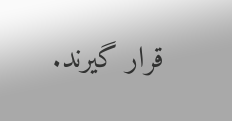قرار گیرند.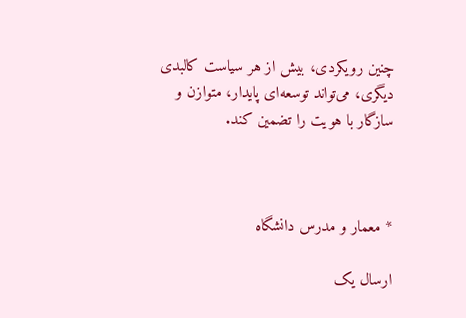چنین رویکردی، بیش از هر سیاست کالبدی دیگری، می‌تواند توسعه‌ای پایدار، متوازن و سازگار با هویت را تضمین کند.



* معمار و مدرس دانشگاه

ارسال یک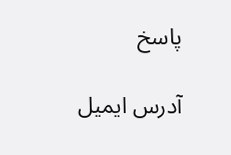پاسخ

آدرس ایمیل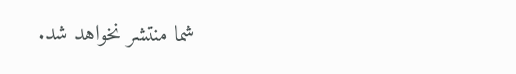شما منتشر نخواهد شد.